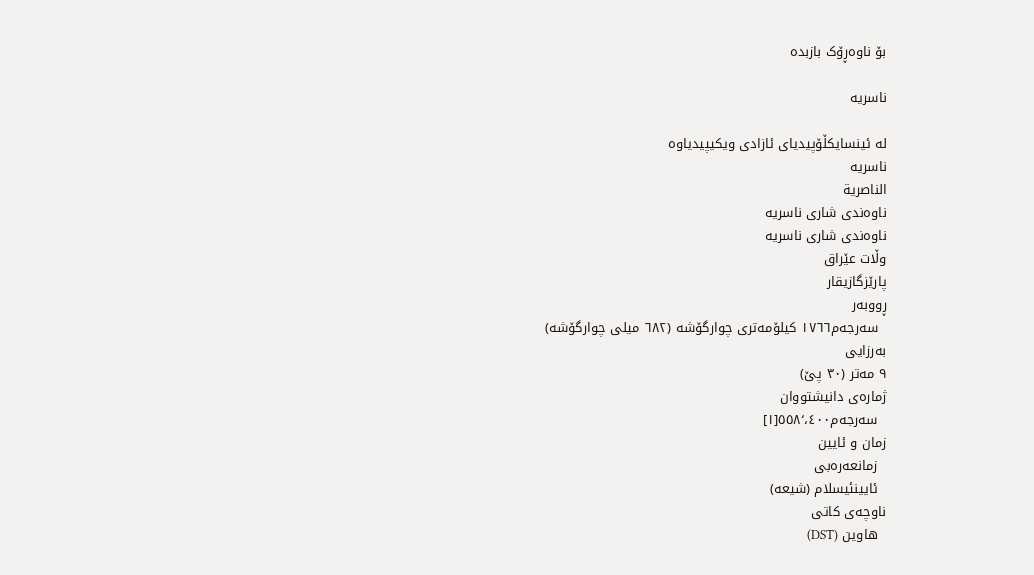بۆ ناوەڕۆک بازبدە

ناسریە

لە ئینسایکڵۆپیدیای ئازادی ویکیپیدیاوە
ناسریە
الناصریة
ناوەندی شاری ناسریە
ناوەندی شاری ناسریە
وڵات عێراق
پارێزگازیقار
ڕووبەر
  سەرجەم١٧٦٦ کیلۆمەتری چوارگۆشە (٦٨٢ میلی چوارگۆشە)
بەرزایی
٩ مەتر (٣٠ پێ)
ژمارەی دانیشتووان
  سەرجەم٥٥٨٬،٤٠٠[١]
زمان و ئایین
  زمانعەرەبی
  ئایینئیسلام (شیعە)
ناوچەی کاتی
  ھاوین (DST)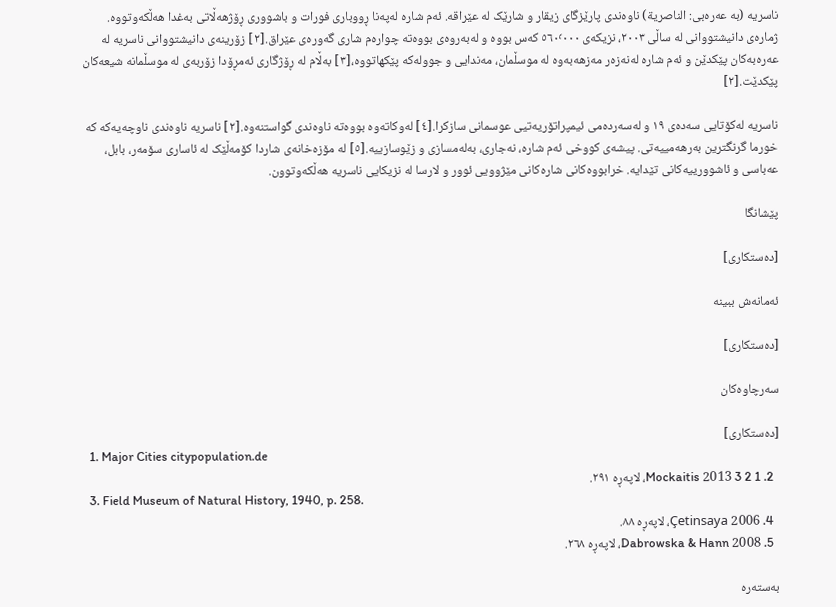ناسریە (بە عەرەبی: الناصرية) ناوەندی پارێزگای زیقار و شارێک لە عێراقە. ئەم شارە لەپەنا ڕووباری فورات و باشووری ڕۆژھەڵاتی بەغدا ھەڵکەوتووە. ژمارەی دانیشتووانی لە ساڵی ٢٠٠٣، نزیکەی ٥٦٠٬٠٠٠ کەس بووە و لەبەروەی بووەتە چوارەم شاری گەورەی عێراق.[٢] زۆرینەی دانیشتووانی ناسریە لە عەرەبەکان پێکدێن و ئەم شارە لەنەزەر مەزھەبەوە لە موسڵمان، مەندایی و جوولەکە پێکھاتووە،[٣] بەڵام لە ڕۆژگاری ئەمڕۆدا زۆربەی لە موسڵمانە شیعەکان پێکدێت.[٢]

ناسریە لەکۆتایی سەدەی ١٩ و لەسەردەمی ئیمپراتۆریەتیی عوسمانی سازکرا.[٤] لەوکاتەوە بووەتە ناوەندی گواستنەوە.[٢] ناسریە ناوەندی ناوچەیەکە کە خورما گرنگترین بەرھەمییەتی. پیشەی کووخی ئەم شارە، نەجاری، بەلەمسازی و زێوسازییە.[٥] لە مۆزەخانەی شاردا کۆمەڵێک لە ئاساری سۆمەر، بابل، عەباسی و ئاشوورییەکانی تێدایە. خرابووەکانی شارەکانی مێژوویی ئوور و لارسا لە نزیکایی ناسریە ھەڵکەوتوون.

پێشانگا

[دەستکاری]

ئەمانەش ببینە

[دەستکاری]

سەرچاوەکان

[دەستکاری]
  1. Major Cities citypopulation.de
  2. 1 2 3 Mockaitis 2013، لاپەڕە ٢٩١.
  3. Field Museum of Natural History, 1940, p. 258.
  4. Çetinsaya 2006، لاپەڕە ٨٨.
  5. Dabrowska & Hann 2008، لاپەڕە ٢٦٨.

بەستەرە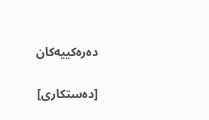دەرەکییەکان

[دەستکاری]